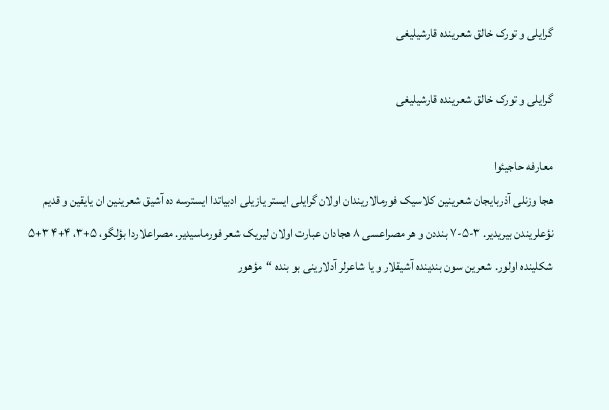گرایلی و تورک خالق شعرینده قارشیلیغی

گرایلی و تورک خالق شعرینده قارشیلیغی

معارفه حاجیئوا
هجا وزنلی آذربایجان شعرینین کلاسیک فورمالاریندان‌ اولان گرایلی ایستر یازیلی ادبیاتدا ایسترسه ده آشیق شعرینین ان یایقین و قدیم نؤعلریندن بیریدیر. ۳-۵-۷ بنددن و هر مصراعسی ۸ هجا‌دان عبارت اولان لیریک شعر فورماسیدیر. مصراعلاردا بؤلگو، ۵+۳، ۴+۴ ۳+۵ شکلینده اولور. شعرین سون بندینده آشیقلار و یا شاعرلر آدلارینی بو بنده “مؤهور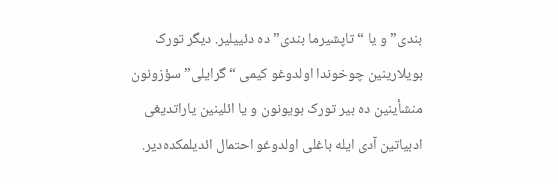بندی” و یا “تاپشیرما بندی” ده دئییلیر. دیگر تورک بویلارینین چوخوندا اولدوغو کیمی “گرایلی” سؤزونون منشأینین ده بیر تورک بویونون و یا ائلینین یاراتدیغی ادبیاتین آدی ایله باغلی اولدوغو احتمال ائدیلمکده‌دیر.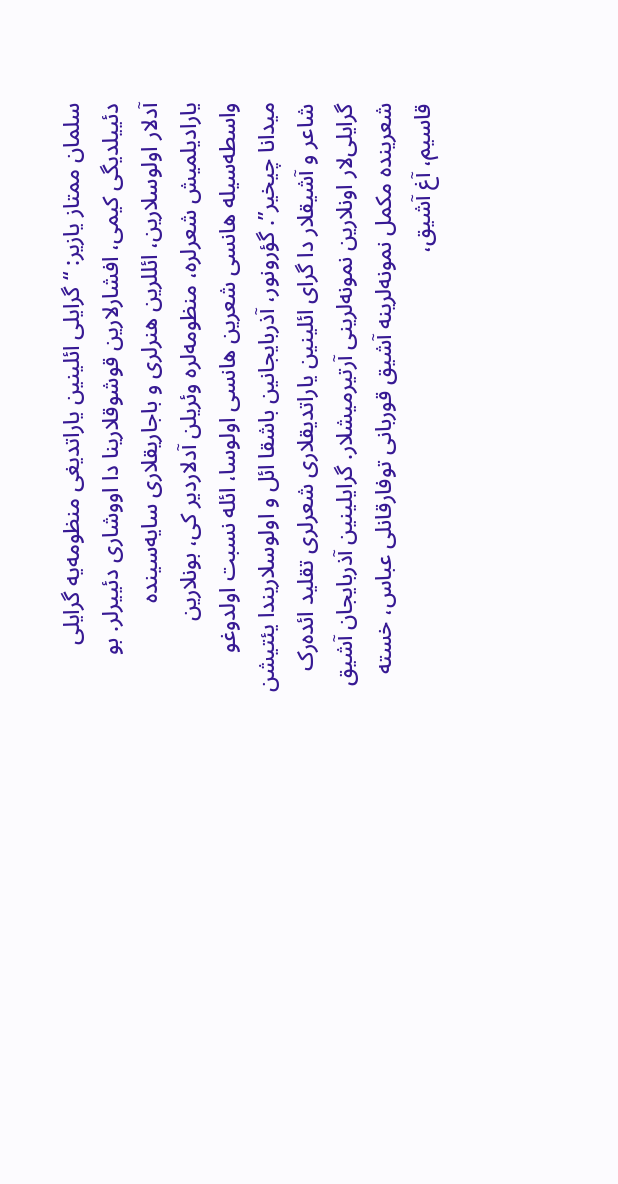سلمان ممتاز یازیر: “گرایلی ائلینین یاراتدیغی منظومه‌یه گرایلی دئییلدیگی کیمی، افشارلارین قوشوقلارینا دا اووشاری دئییرلر. بو آدلار اولوسلارین، ائللرین هنرلری و باجاریقلاری سایه‌سینده یارادیلمیش شعرلره، منظومه‌لره وئریلن آدلاردیر کی، بونلارین واسطه‌سیله هانسی شعرین هانسی اولوسا، ائله نسبت اولدوغو میدانا چیخیر”. گؤرونور، آذربایجانین باشقا ائل و اولوسلاریندا یئتیشن شاعر و آشیقلار دا گرای ائلینین یاراتدیقلاری شعرلری تقلید ائده‌رک گرایلی‌لار اونلارین نمونه‌لرینی آرتیرمیشلار. گرایلینین آذربایجان آشیق شعرینده مکمل نمونه‌لرینه آشیق قوربانی توفارقانلی عباس، خسته قاسیم، آغ آشیق،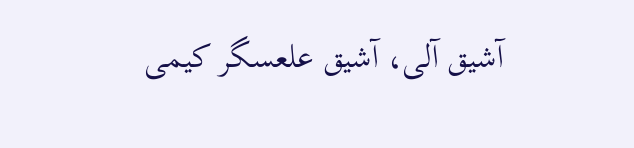آشیق آلی، آشیق علعسگر کیمی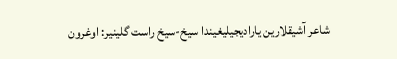شاعر آشیقلارین یارادیجیلیغیندا سیخ-سیخ راست گلینیر: اوغرون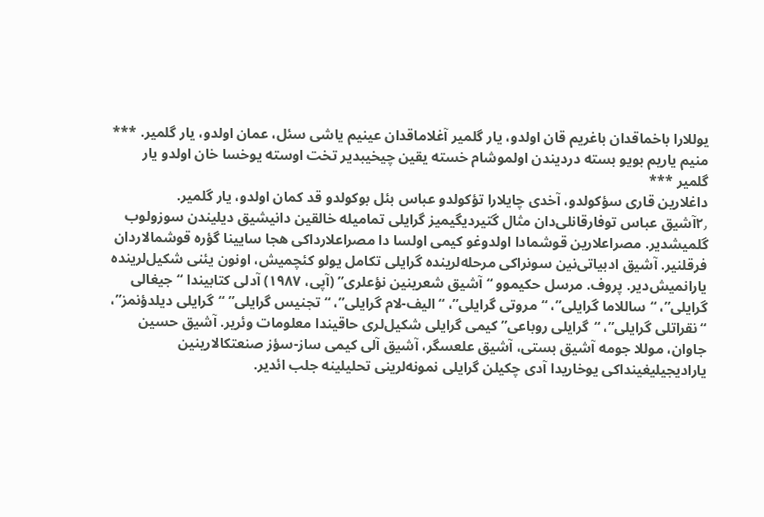یوللارا باخماقدان باغریم قان اولدو، یار گلمیر آغلاماقدان عینیم یاشی سئل، عمان اولدو، یار گلمیر. ***
منیم یاریم بویو بسته دردیندن اولموشام خسته یقین چیخیبدیر تخت اوسته یوخسا خان اولدو یار گلمیر ***
داغلارین قاری سؤکولدو، آخدی چایلارا تؤکولدو عباس بئل بوکولدو قد کمان اولدو، یار گلمیر.
۲٫آشیق عباس توفارقانلی‌دان مثال گتیردیگیمیز گرایلی تمامیله خالقین دانیشیق دیلیندن سوزولوب گلمیشدیر. مصراعلارین قوشمادا اولدوغو کیمی اولسا دا مصراعلارداکی هجا سایینا گؤره قوشما‌لاردان فرقلنیر. آشیق ادبیاتی‌نین سونراکی مرحله‌لرینده گرایلی تکامل یولو کئچمیش، اونون یئنی شکیل‌لرینده یارانمیش‌دیر. پروف. مرسل حکیموو “آشیق شعرینین نؤعلری” (آپی، ۱۹۸۷) آدلی کتابیندا “جیغا‌لی گرایلی”، “ساللاما گرایلی”، “مروتی گرایلی”، “الیف-لام گرایلی”، “تجنیس گرایلی” “گرایلی دیلدؤنمز”، “نقراتلی گرایلی”، “گرایلی روباعی” کیمی گرایلی شکیل‌لری حاقیندا معلومات وئریر. آشیق حسین جاوان، موللا جومه آشیق بستی، آشیق علعسگر، آشیق آلی کیمی ساز-سؤز صنعتکا‌لارینین یارادیجیلیغینداکی یوخاریدا آدی چکیلن گرایلی نمونه‌لرینی تحلیلینه جلب ائدیر.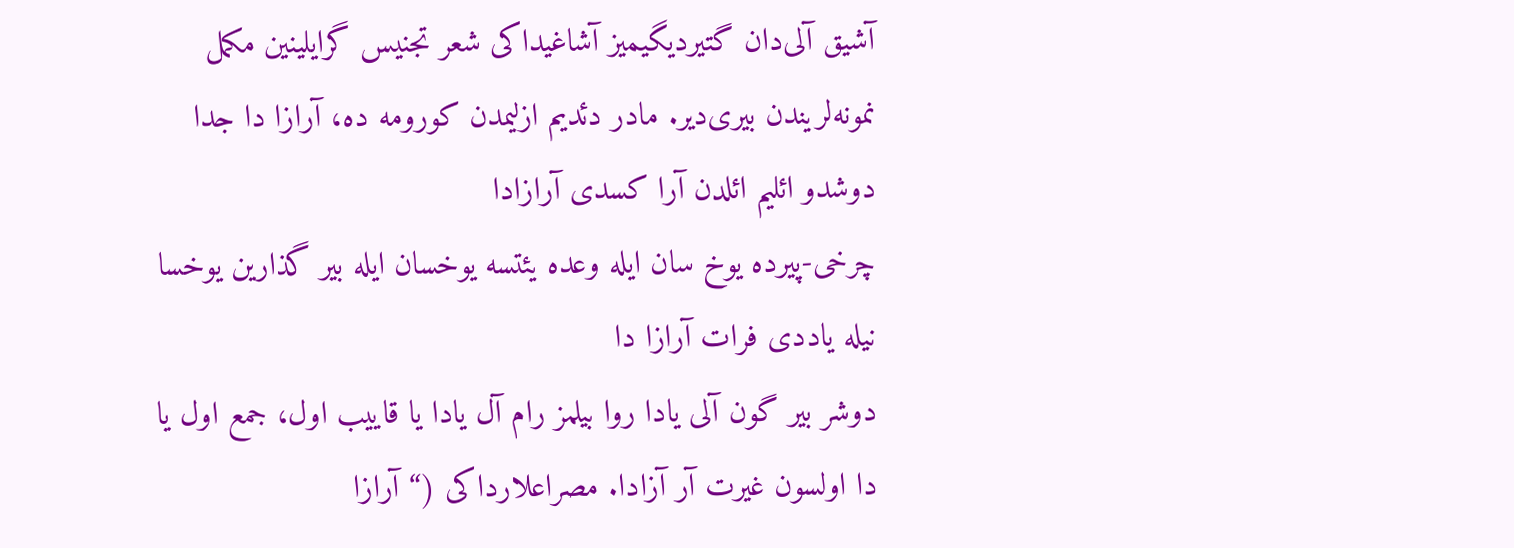آشیق آلی‌دان گتیردیگیمیز آشاغیداکی شعر تجنیس گرایلینین مکمل نمونه‌لریندن بیری‌دیر. مادر دئدیم ازلیمدن کورومه ده، آرازا دا جدا دوشدو ائلیم ائلدن آرا کسدی آرازادا
چرخی-پیرده یوخ سان ایله وعده یئتسه یوخسان ایله بیر گذارین یوخسا نیله یاددی فرات آرازا دا
دوشر بیر گون آلی یادا روا بیلمز رام آل یادا یا قاییب اول، جمع اول یا دا اولسون غیرت آر آزادا. مصراعلارداکی (“آرازا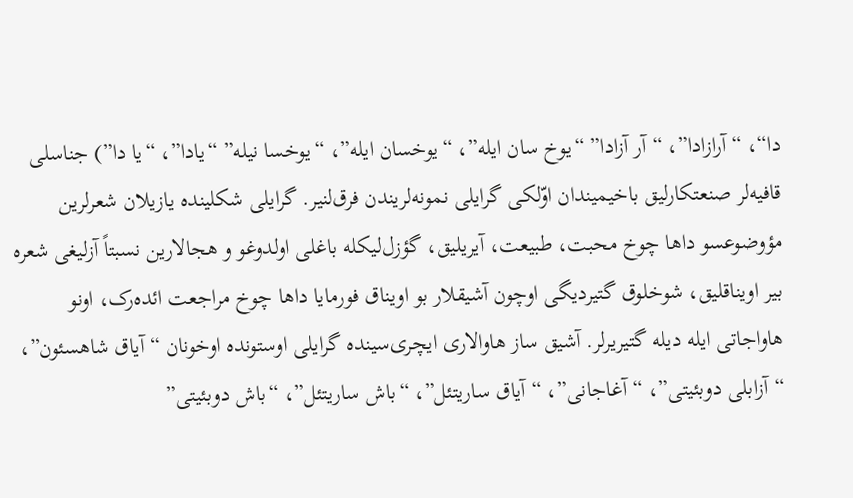دا“، “آرازادا”، “آر آزادا” “یوخ سان ایله”، “یوخسان ایله”، “یوخسا نیله” “یادا”، “یا دا”) جناسلی قافیه‌لر صنعتکارلیق باخیمیندان اوّلکی گرایلی نمونه‌لریندن فرق‌لنیر. گرایلی شکلینده یازیلان شعرلرین مؤوضوعسو داها چوخ محبت، طبیعت، آیریلیق، گؤزل‌لیکله باغلی اولدوغو و هجا‌لارین نسبتاً آزلیغی شعره بیر اویناقلیق، شوخلوق گتیردیگی اوچون آشیقلار بو اویناق فورمایا داها چوخ مراجعت ائده‌رک، اونو هاواجاتی ایله دیله گتیریرلر. آشیق ساز هاوا‌لاری ایچری‌سینده گرایلی اوستونده اوخونان “آیاق شاهسئون”، “آزابلی دوبئیتی”، “آغاجانی”، “آیاق ساریتئل”، “باش ساریتئل”، “باش دوبئیتی”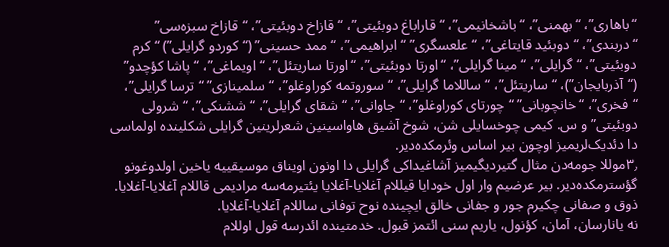“باهاری”، “بهمنی”، “باشخانیمی”، “قاراباغ دوبئیتی”، “قازاخ دوبئیتی”، “قازاخ سبزه‌سی” “دربندی”، “دوبئید قایتاغی”، “علعسگری” “ابراهیمی”، “ممد حسینی” (“کوردو گرایلی”) “کرم دوبئیتی”، “گرایلی”، “مینا گرایلی”، “اورتا دوبئیتی”، “اورتا ساریتئل”، “اویماغی”، “پاشا کؤچدو” (“آذربایجان”)، “ساریتئل”، “ساللاما گرایلی”، “سوروتمه کوراوغلو”، “سلمینازی” “ترسا گرایلی”، “فخری”، “خانچوبانی” “چورتای کوراوغلو”، “جاوانی”، “شقای گرایلی”، “ششنکی”، “شرو‌لی دوبئیتی” و س. کیمی چوخسایلی شن، شوخ آشیق هاواسینین شعرلرینین گرایلی شکلینده اولماسی دا دئدیک‌لریمیز اوچون بیر اساس وئرمکده‌دیر.
۳٫موللا جومه‌دن مثال گتیردیگیمیز آشاغیداکی گرایلی دا اونون اویناق موسیقییه یاخین اولدوغونو گؤسترمکده‌دیر. بیر عرضیم وار اول خودایا قیللام آغلایا-آغلایا یئتیرمه‌سه مرادیمی قاللام آغلایا-آغلایا.
ذوق و صفانی چکیرم جور و جفانی خالق ایچینده نوح توفانی ساللام آغلایا-آغلایا.
نه یانارسان، آمان، کؤنول، یاریم سنی ائتمز قبول. خدمتینده ائدرسه قول اوللام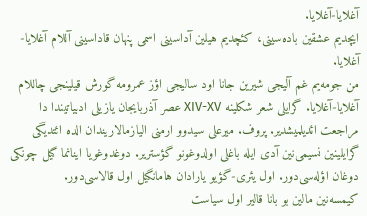آغلایا-آغلایا.
ایچدیم عشقین باده‌سینی، کئچدیم هیلین آداسینی اسمی پنهان قاداسینی آللام آغلایا-آغلایا.
من جومه‌یم غم آلیجی شیرین جانا اود سالیجی اؤز عمرومه گورش قیلینجی چاللام آغلایا-آغلایا. گرایلی شعر شکلینه XIV-XV عصر آذربایجان یازیلی ادبیاتیندا دا مراجعت ائدیلمیشدیر. پروف. میرعلی سیدوو ارمنی الیازمالاریندان‌ الده ائتدیگی گرایلینین نسیمی‌نین آدی ایله باغلی اولدوغونو گؤستریر. دوغدوغویا اینانما گیل چونکی دوغان اؤله‌سی‌دور. اول یئری-گؤیو یارا‌دان هامانگیل اول قالاسی‌دور.
کیمسه‌نین مالین بو بانا قالیر اول سیاست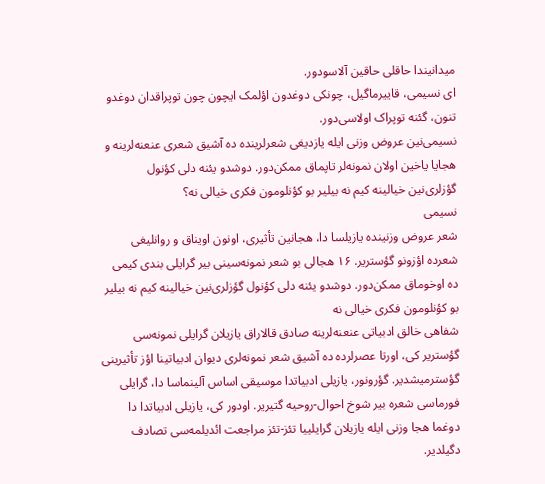میدانیندا حاقلی حاقین آلاسودور.
ای نسیمی، قاییرماگیل، چونکی دوغدون اؤلمک ایچون چون توپراقدان دوغدو تنون، گئنه توپراک اولاسی‌دور.
نسیمی‌نین عروض وزنی ایله یازدیغی شعرلرینده ده آشیق شعری عنعنه‌لرینه و هجایا یاخین اولان نمونه‌لر تاپماق ممکن‌دور. دوشدو یئنه دلی کؤنول گؤزلری‌نین خیالینه کیم نه بیلیر بو کؤنلومون فکری خیا‌لی نه؟
نسیمی
شعر عروض وزنینده یازیلسا دا، هجانین تأثیری، اونون اویناق و روانلیغی شعرده اؤزونو گؤستریر. ۱۶ هجا‌لی بو شعر نمونه‌سینی بیر گرایلی بندی کیمی ده اوخوماق ممکن‌دور. دوشدو یئنه دلی کؤنول گؤزلری‌نین خیالینه کیم نه بیلیر بو کؤنلومون فکری خیا‌لی نه
شفاهی خالق ادبیاتی عنعنه‌لرینه صادق قالا‌راق یازیلان گرایلی نمونه‌سی گؤستریر کی، اورتا عصرلرده ده آشیق شعر نمونه‌لری دیوان ادبیاتینا اؤز تأثیرینی گؤسترمیشدیر. گؤرونور، یازیلی ادبیاتدا موسیقی اساس آلینماسا دا، گرایلی فورماسی شعره بیر شوخ احوال-روحیه گتیریر. اودور کی، یازیلی ادبیاتدا دا دوغما هجا وزنی ایله یازیلان گرایلییا تئز-تئز مراجعت ائدیلمه‌سی تصادف دگیلدیر.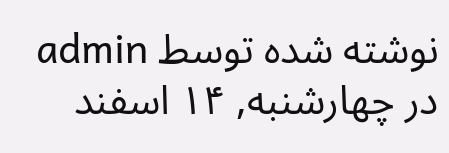نوشته شده توسط admin در چهارشنبه, ۱۴ اسفند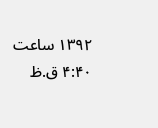۱۳۹۲ ساعت ۴:۴۰ ق.ظ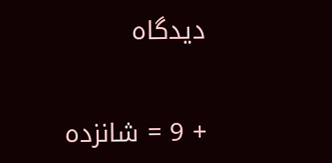دیدگاه


+ 9 = شانزده